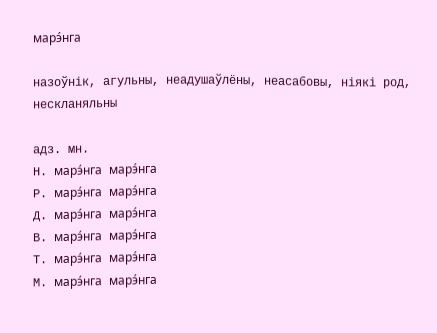марэ́нга

назоўнік, агульны, неадушаўлёны, неасабовы, ніякі род, нескланяльны

адз. мн.
Н. марэ́нга марэ́нга
Р. марэ́нга марэ́нга
Д. марэ́нга марэ́нга
В. марэ́нга марэ́нга
Т. марэ́нга марэ́нга
М. марэ́нга марэ́нга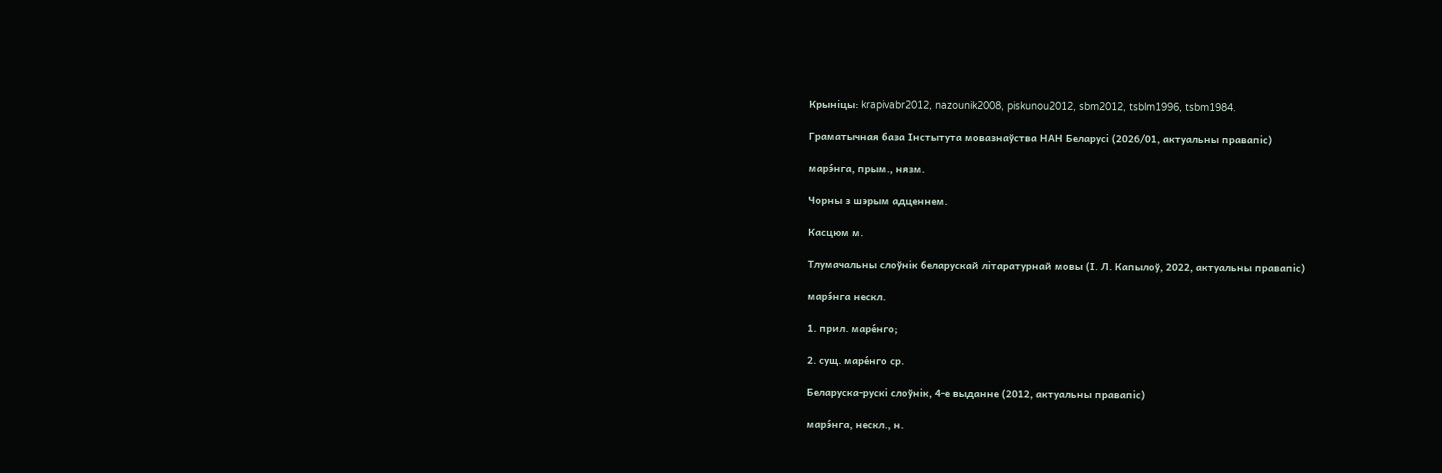Крыніцы: krapivabr2012, nazounik2008, piskunou2012, sbm2012, tsblm1996, tsbm1984.

Граматычная база Інстытута мовазнаўства НАН Беларусі (2026/01, актуальны правапіс)

марэ́нга, прым., нязм.

Чорны з шэрым адценнем.

Касцюм м.

Тлумачальны слоўнік беларускай літаратурнай мовы (І. Л. Капылоў, 2022, актуальны правапіс)

марэ́нга нескл.

1. прил. маре́нго;

2. сущ. маре́нго ср.

Беларуска-рускі слоўнік, 4-е выданне (2012, актуальны правапіс)

марэ́нга, нескл., н.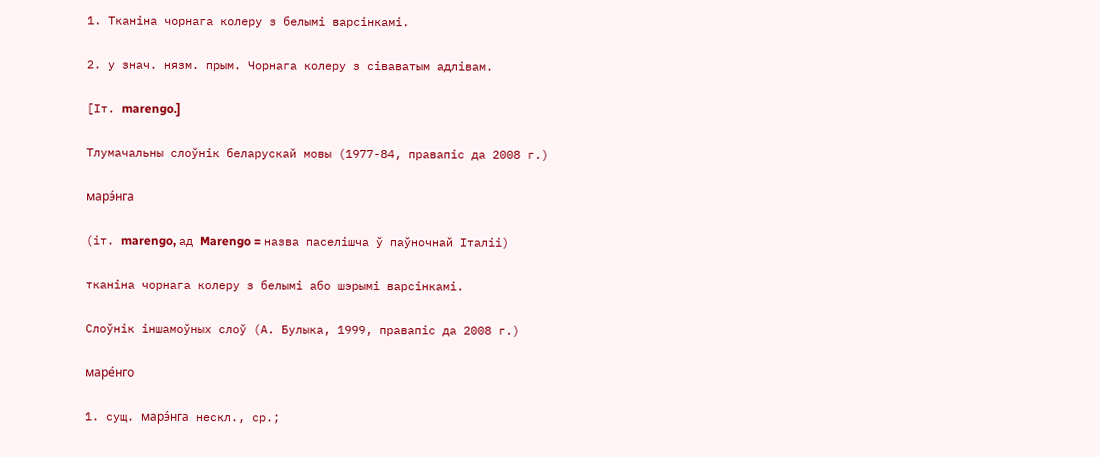1. Тканіна чорнага колеру з белымі варсінкамі.

2. у знач. нязм. прым. Чорнага колеру з сіваватым адлівам.

[Іт. marengo.]

Тлумачальны слоўнік беларускай мовы (1977-84, правапіс да 2008 г.)

марэ́нга

(іт. marengo, ад Marengo = назва паселішча ў паўночнай Італіі)

тканіна чорнага колеру з белымі або шэрымі варсінкамі.

Слоўнік іншамоўных слоў (А. Булыка, 1999, правапіс да 2008 г.)

маре́нго

1. сущ. марэ́нга нескл., ср.;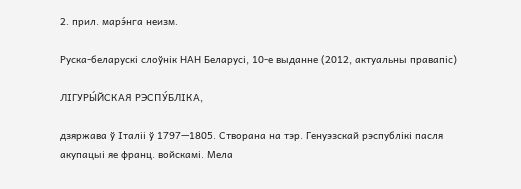2. прил. марэ́нга неизм.

Руска-беларускі слоўнік НАН Беларусі, 10-е выданне (2012, актуальны правапіс)

ЛІГУРЫ́ЙСКАЯ РЭСПУ́БЛІКА,

дзяржава ў Італіі ў 1797—1805. Створана на тэр. Генуэзскай рэспублікі пасля акупацыі яе франц. войскамі. Мела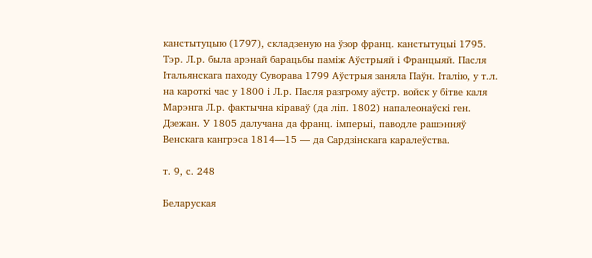канстытуцыю (1797), складзеную на ўзор франц. канстытуцыі 1795. Тэр. Л.р. была арэнай барацьбы паміж Аўстрыяй і Францыяй. Пасля Італьянскага паходу Суворава 1799 Аўстрыя заняла Паўн. Італію, у т.л. на кароткі час у 1800 і Л.р. Пасля разгрому аўстр. войск у бітве каля Марэнга Л.р. фактычна кіраваў (да ліп. 1802) напалеонаўскі ген. Дзежан. У 1805 далучана да франц. імперыі, паводле рашэнняў Венскага кангрэса 1814—15 — да Сардзінскага каралеўства.

т. 9, с. 248

Беларуская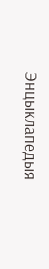Энцыклапедыя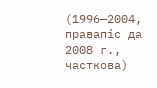(1996—2004, правапіс да 2008 г., часткова)